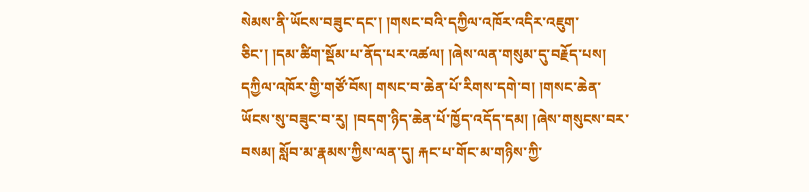སེམས་ནི་ཡོངས་བཟུང་དང་། །གསང་བའི་དཀྱིལ་འཁོར་འདིར་འཇུག་ཅིང་། །དམ་ཚིག་སྡོམ་པ་ནོད་པར་འཚལ། །ཞེས་ལན་གསུམ་དུ་བརྗོད་པས། དཀྱིལ་འཁོར་གྱི་གཙོ་བོས། གསང་བ་ཆེན་པོ་རིགས་དགེ་བ། །གསང་ཆེན་ཡོངས་སུ་བཟུང་བ་རུ། །བདག་ཉིད་ཆེན་པོ་ཁྱོད་འདོད་དམ། །ཞེས་གསུངས་བར་བསམ། སློབ་མ་རྣམས་ཀྱིས་ལན་དུ། རྐང་པ་གོང་མ་གཉིས་ཀྱི་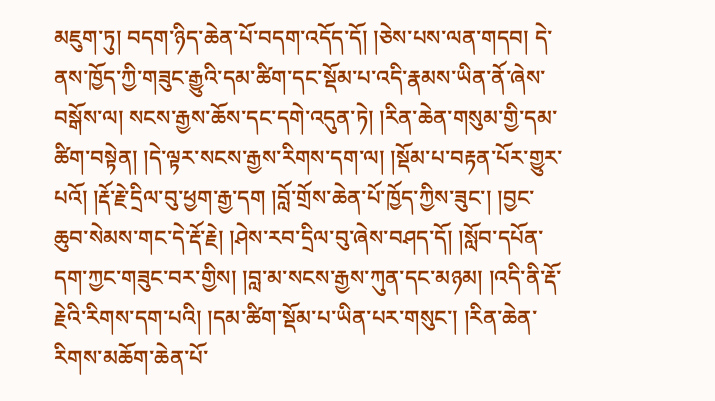མཇུག་ཏུ། བདག་ཉིད་ཆེན་པོ་བདག་འདོད་དོ། །ཅེས་པས་ལན་གདབ། དེ་ནས་ཁྱོད་ཀྱི་གཟུང་རྒྱུའི་དམ་ཚིག་དང་སྡོམ་པ་འདི་རྣམས་ཡིན་ནོ་ཞེས་བསྒོས་ལ། སངས་རྒྱས་ཆོས་དང་དགེ་འདུན་ཏེ། །རིན་ཆེན་གསུམ་གྱི་དམ་ཚིག་བསྟེན། །དེ་ལྟར་སངས་རྒྱས་རིགས་དག་ལ། །སྡོམ་པ་བརྟན་པོར་གྱུར་པའོ། །རྡོ་རྗེ་དྲིལ་བུ་ཕྱག་རྒྱ་དག །བློ་གྲོས་ཆེན་པོ་ཁྱོད་ཀྱིས་ཟུང་། །བྱང་ཆུབ་སེམས་གང་དེ་རྡོ་རྗེ། །ཤེས་རབ་དྲིལ་བུ་ཞེས་བཤད་དོ། །སློབ་དཔོན་དག་ཀྱང་གཟུང་བར་གྱིས། །བླ་མ་སངས་རྒྱས་ཀུན་དང་མཉམ། །འདི་ནི་རྡོ་རྗེའི་རིགས་དག་པའི། །དམ་ཚིག་སྡོམ་པ་ཡིན་པར་གསུང་། །རིན་ཆེན་རིགས་མཆོག་ཆེན་པོ་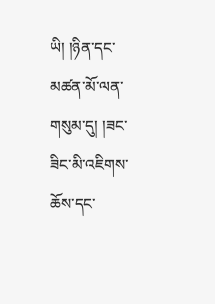ཡི། །ཉིན་དང་མཚན་མོ་ལན་གསུམ་དུ། །ཟང་ཟིང་མི་འཇིགས་ཆོས་དང་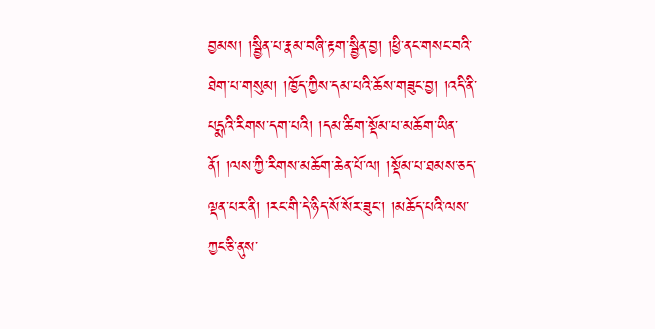བྱམས། །སྦྱིན་པ་རྣམ་བཞི་རྟག་སྦྱིན་བྱ། །ཕྱི་ནང་གསང་བའི་ཐེག་པ་གསུམ། །ཁྱོད་ཀྱིས་དམ་པའི་ཆོས་གཟུང་བྱ། །འདི་ནི་པདྨའི་རིགས་དག་པའི། །དམ་ཚིག་སྡོམ་པ་མཆོག་ཡིན་ནོ། །ལས་ཀྱི་རིགས་མཆོག་ཆེན་པོ་ལ། །སྡོམ་པ་ཐམས་ཅད་ལྡན་པར་ནི། །རང་གི་དེ་ཉིད་སོ་སོར་ཟུང་། །མཆོད་པའི་ལས་ཀྱང་ཅི་ནུས་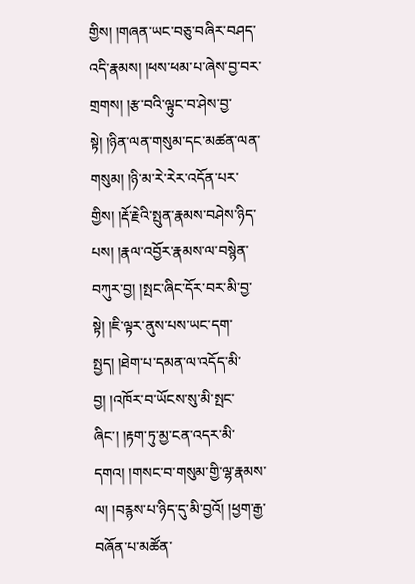གྱིས། །གཞན་ཡང་བཅུ་བཞིར་བཤད་འདི་རྣམས། །ཕས་ཕམ་པ་ཞེས་བྱ་བར་གྲགས། །རྩ་བའི་ལྟུང་བ་ཤེས་བྱ་སྟེ། །ཉིན་ལན་གསུམ་དང་མཚན་ལན་གསུམ། །ཉི་མ་རེ་རེར་འདོན་པར་གྱིས། །རྡོ་རྗེའི་སྤུན་རྣམས་བཤེས་ཉིད་པས། །རྣལ་འབྱོར་རྣམས་ལ་བསྙེན་བཀུར་བྱ། །སྤང་ཞིང་དོར་བར་མི་བྱ་སྟེ། །ཇི་ལྟར་ནུས་པས་ཡང་དག་སྤྱད། །ཐེག་པ་དམན་ལ་འདོད་མི་བྱ། །འཁོར་བ་ཡོངས་སུ་མི་སྤང་ཞིང་། །རྟག་ཏུ་མྱ་ངན་འདར་མི་དགའ། །གསང་བ་གསུམ་གྱི་ལྷ་རྣམས་ལ། །བརྙས་པ་ཉིད་དུ་མི་བྱའོ། །ཕྱག་རྒྱ་བཞོན་པ་མཚོན་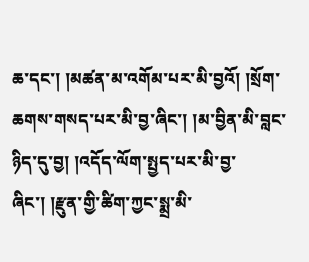ཆ་དང་། །མཚན་མ་འགོམ་པར་མི་བྱའོ། །སྲོག་ཆགས་གསད་པར་མི་བྱ་ཞིང་། །མ་བྱིན་མི་བླང་ཉིད་དུ་བྱ། །འདོད་ལོག་སྤྱད་པར་མི་བྱ་ཞིང་། །རྫུན་གྱི་ཚིག་ཀྱང་སྨྲ་མི་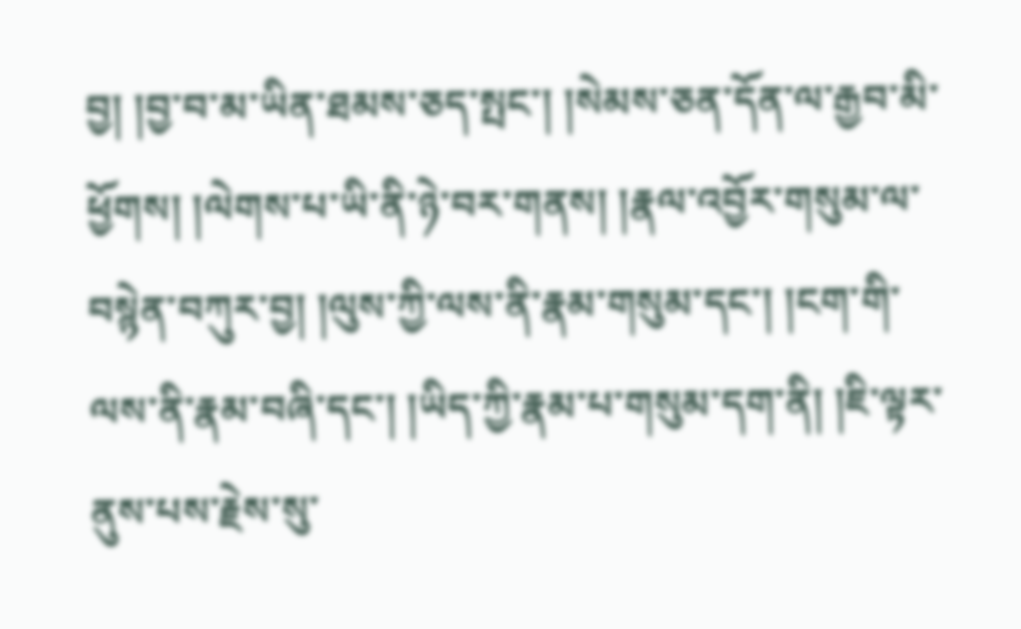བྱ། །བྱ་བ་མ་ཡིན་ཐམས་ཅད་སྤང་། །སེམས་ཅན་དོན་ལ་རྒྱབ་མི་ཕྱོགས། །ལེགས་པ་ཡི་ནི་ཉེ་བར་གནས། །རྣལ་འབྱོར་གསུམ་ལ་བསྙེན་བཀུར་བྱ། །ལུས་ཀྱི་ལས་ནི་རྣམ་གསུམ་དང་། །ངག་གི་ལས་ནི་རྣམ་བཞི་དང་། །ཡིད་ཀྱི་རྣམ་པ་གསུམ་དག་ནི། །ཇི་ལྟར་ནུས་པས་རྗེས་སུ་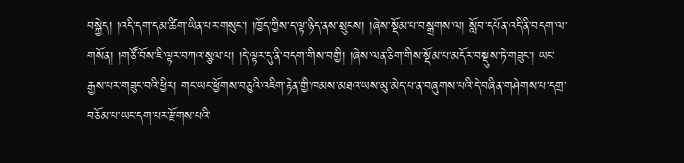བསྐྱེད། །འདི་དག་དམ་ཚིག་ཡིན་པར་གསུང་། །ཁྱོད་ཀྱིས་ད་ལྟ་ཉིད་ནས་སྲུངས། །ཞེས་སྡོམ་པ་བསྒྲགས་ལ། སློབ་དཔོན་འདི་ནི་བདག་ལ་གསོན། །གཙོ་བོས་ཇི་ལྟར་བཀའ་སྩལ་པ། །དེ་ལྟར་དུ་ནི་བདག་གིས་བགྱི། །ཞེས་ལན་ཅིག་གིས་སྡོམ་པ་མདོར་བསྡུས་ཏེ་གཟུང་། ཡང་རྒྱས་པར་གཟུང་བའི་ཕྱིར། གང་ཡང་ཕྱོགས་བཅུའི་འཇིག་རྟེན་གྱི་ཁམས་མཐའ་ཡས་མུ་མེད་པ་ན་བཞུགས་པའི་དེ་བཞིན་གཤེགས་པ་དགྲ་བཅོམ་པ་ཡང་དག་པར་རྫོགས་པའི་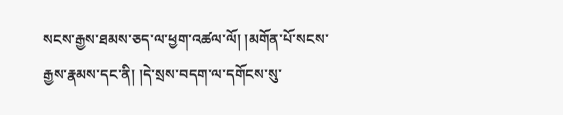སངས་རྒྱས་ཐམས་ཅད་ལ་ཕྱག་འཚལ་ལོ། །མགོན་པོ་སངས་རྒྱས་རྣམས་དང་ནི། །དེ་སྲས་བདག་ལ་དགོངས་སུ་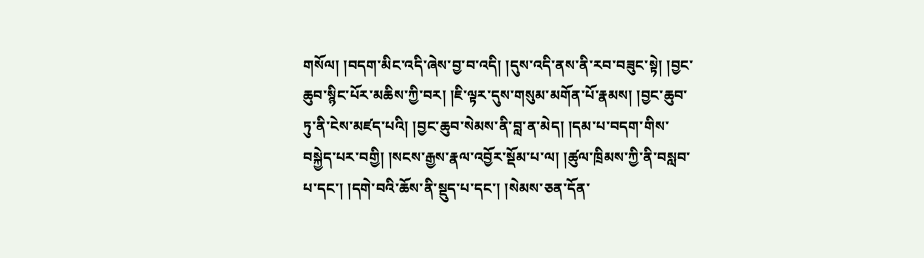གསོལ། །བདག་མིང་འདི་ཞེས་བྱ་བ་འདི། །དུས་འདི་ནས་ནི་རབ་བཟུང་སྟེ། །བྱང་ཆུབ་སྙིང་པོར་མཆིས་ཀྱི་བར། །ཇི་ལྟར་དུས་གསུམ་མགོན་པོ་རྣམས། །བྱང་ཆུབ་ཏུ་ནི་ངེས་མཛད་པའི། །བྱང་ཆུབ་སེམས་ནི་བླ་ན་མེད། །དམ་པ་བདག་གིས་བསྐྱེད་པར་བགྱི། །སངས་རྒྱས་རྣལ་འབྱོར་སྡོམ་པ་ལ། །ཚུལ་ཁྲིམས་ཀྱི་ནི་བསླབ་པ་དང་། །དགེ་བའི་ཆོས་ནི་སྡུད་པ་དང་། །སེམས་ཅན་དོན་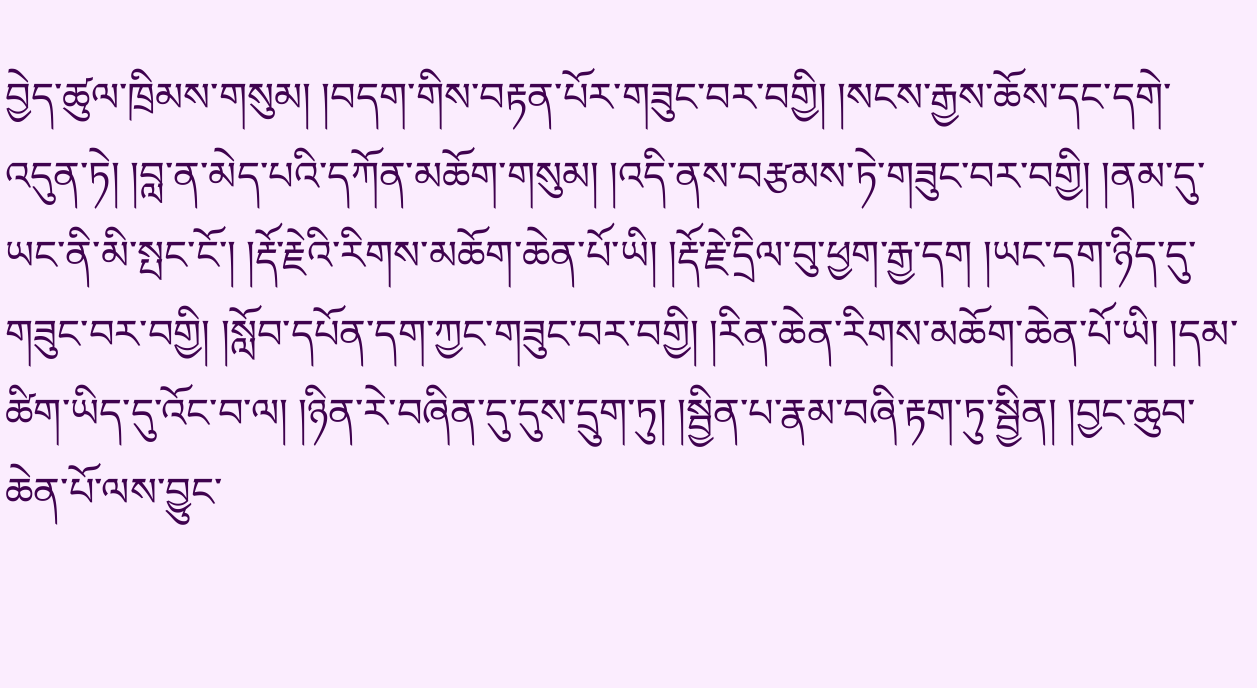བྱེད་ཚུལ་ཁྲིམས་གསུམ། །བདག་གིས་བརྟན་པོར་གཟུང་བར་བགྱི། །སངས་རྒྱས་ཆོས་དང་དགེ་འདུན་ཏེ། །བླ་ན་མེད་པའི་དཀོན་མཆོག་གསུམ། །འདི་ནས་བརྩམས་ཏེ་གཟུང་བར་བགྱི། །ནམ་དུ་ཡང་ནི་མི་སྤང་ངོ་། །རྡོ་རྗེའི་རིགས་མཆོག་ཆེན་པོ་ཡི། །རྡོ་རྗེ་དྲིལ་བུ་ཕྱག་རྒྱ་དག །ཡང་དག་ཉིད་དུ་གཟུང་བར་བགྱི། །སློབ་དཔོན་དག་ཀྱང་གཟུང་བར་བགྱི། །རིན་ཆེན་རིགས་མཆོག་ཆེན་པོ་ཡི། །དམ་ཚིག་ཡིད་དུ་འོང་བ་ལ། །ཉིན་རེ་བཞིན་དུ་དུས་དྲུག་ཏུ། །སྦྱིན་པ་རྣམ་བཞི་རྟག་ཏུ་སྦྱིན། །བྱང་ཆུབ་ཆེན་པོ་ལས་བྱུང་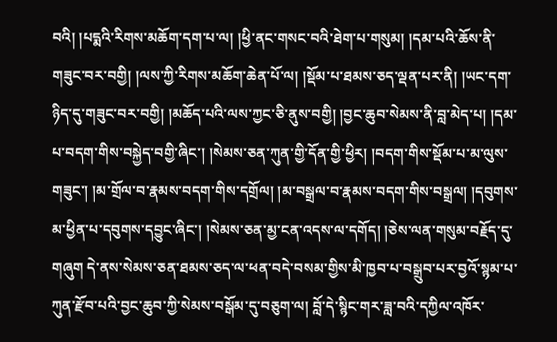བའི། །པདྨའི་རིགས་མཆོག་དག་པ་ལ། །ཕྱི་ནང་གསང་བའི་ཐེག་པ་གསུམ། །དམ་པའི་ཆོས་ནི་གཟུང་བར་བགྱི། །ལས་ཀྱི་རིགས་མཆོག་ཆེན་པོ་ལ། །སྡོམ་པ་ཐམས་ཅད་ལྡན་པར་ནི། །ཡང་དག་ཉིད་དུ་གཟུང་བར་བགྱི། །མཆོད་པའི་ལས་ཀྱང་ཅི་ནུས་བགྱི། །བྱང་ཆུབ་སེམས་ནི་བླ་མེད་པ། །དམ་པ་བདག་གིས་བསྐྱེད་བགྱི་ཞིང་། །སེམས་ཅན་ཀུན་གྱི་དོན་གྱི་ཕྱིར། །བདག་གིས་སྡོམ་པ་མ་ལུས་གཟུང་། །མ་གྲོལ་བ་རྣམས་བདག་གིས་དགྲོལ། །མ་བསྒྲལ་བ་རྣམས་བདག་གིས་བསྒྲལ། །དབུགས་མ་ཕྱིན་པ་དབུགས་དབྱུང་ཞིང་། །སེམས་ཅན་མྱ་ངན་འདས་ལ་དགོད། །ཅེས་ལན་གསུམ་བརྗོད་དུ་གཞུག དེ་ནས་སེམས་ཅན་ཐམས་ཅད་ལ་ཕན་བདེ་བསམ་གྱིས་མི་ཁྱབ་པ་བསྒྲུབ་པར་བྱའོ་སྙམ་པ་ཀུན་རྫོབ་པའི་བྱང་ཆུབ་ཀྱི་སེམས་བསྒོམ་དུ་བཅུག་ལ། བློ་དེ་སྙིང་གར་ཟླ་བའི་དཀྱིལ་འཁོར་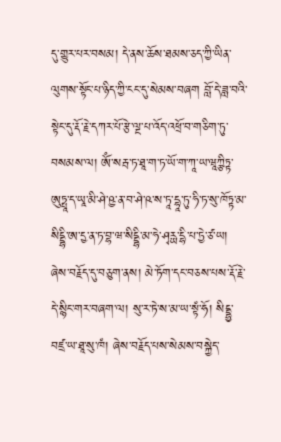དུ་གྱུར་པར་བསམ། དེ་ནས་ཆོས་ཐམས་ཅད་ཀྱི་ཡིན་ལུགས་སྟོང་པ་ཉིད་ཀྱི་ངང་དུ་སེམས་བཞག བློ་དེ་ཟླ་བའི་སྟེང་དུ་རྡོ་རྗེ་དཀར་པོ་རྩེ་ལྔ་པ་འོད་འཕྲོ་བ་གཅིག་ཏུ་བསམས་ལ། ཨོཾ་སརྦ་ཏ་ཐཱ་ག་ཏ་ཡོ་ག་ཀཱ་ཡ་ཝཱཀྩིཏྟ་ཨུཏྤཱ་ད་ཡཱ་མི་ཤེ་ཥྱ་ན་བ་ཤེ་ཥ་ས་ཏཱ་དྷཱ་ཏུ་ཧི་ཏ་སུ་ཁོཏྟ་མ་སིདྡྷི་ཨ་དྱ་ན་ཏ་བྷ་ཝ་སིདྡྷི་མ་ཧེ་ཤྭརྻ་དྷི་པ་ཏྱེ་ཙ་ཡ། ཞེས་བརྗོད་དུ་བཅུག་ནས། མེ་ཏོག་དང་བཅས་པས་རྡོ་རྗེ་དེ་སྙིང་གར་བཞག་ལ། སུ་ར་ཏེ་ས་མ་ཡ་སྟཾ་ཧོ། སིདྡྷྱ་བཛྲ་ཡ་ཐཱ་སུ་ཁཾ། ཞེས་བརྗོད་པས་སེམས་བསྐྱེད་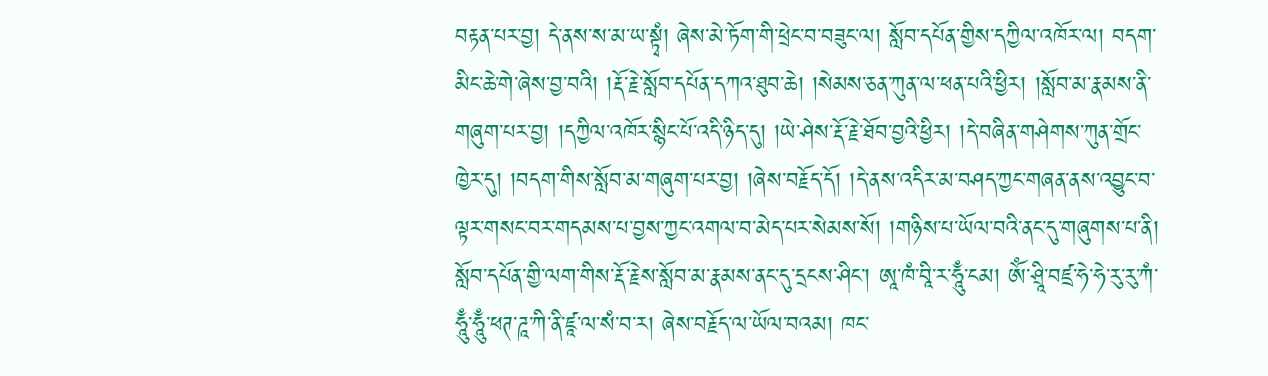བརྟན་པར་བྱ། དེ་ནས་ས་མ་ཡ་སྟྭཾ། ཞེས་མེ་ཏོག་གི་ཕྲེང་བ་བཟུང་ལ། སློབ་དཔོན་གྱིས་དཀྱིལ་འཁོར་ལ། བདག་མིང་ཆེ་གེ་ཞེས་བྱ་བའི། །རྡོ་རྗེ་སློབ་དཔོན་དཀའ་ཐུབ་ཆེ། །སེམས་ཅན་ཀུན་ལ་ཕན་པའི་ཕྱིར། །སློབ་མ་རྣམས་ནི་གཞུག་པར་བྱ། །དཀྱིལ་འཁོར་སྙིང་པོ་འདི་ཉིད་དུ། །ཡེ་ཤེས་རྡོ་རྗེ་ཐོབ་བྱའི་ཕྱིར། །དེ་བཞིན་གཤེགས་ཀུན་གྲོང་ཁྱེར་དུ། །བདག་གིས་སློབ་མ་གཞུག་པར་བྱ། །ཞེས་བརྗོད་དོ། །དེ་ནས་འདིར་མ་བཤད་ཀྱང་གཞན་ནས་འབྱུང་བ་ལྟར་གསང་བར་གདམས་པ་བྱས་ཀྱང་འགལ་བ་མེད་པར་སེམས་སོ། །གཉིས་པ་ཡོལ་བའི་ནང་དུ་གཞུགས་པ་ནི། སློབ་དཔོན་གྱི་ལག་གིས་རྡོ་རྗེས་སློབ་མ་རྣམས་ནང་དུ་དྲངས་ཤིང་། ཨཱ་ཁཾ་བཱི་ར་ཧཱུྃ་ངམ། ཨོཾ་ཤྲཱི་བཛྲ་ཧེ་ཧེ་རུ་རུ་ཀཾ་ཧཱུྃ་ཧཱུྃ་ཕཊ་ཌཱ་ཀི་ནི་ཛཱ་ལ་སཾ་བ་ར། ཞེས་བརྗོད་ལ་ཡོལ་བའམ། ཁང་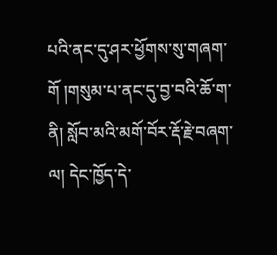པའི་ནང་དུ་ཤར་ཕྱོགས་སུ་གཞག་གོ །གསུམ་པ་ནང་དུ་བྱ་བའི་ཆོ་ག་ནི། སློབ་མའི་མགོ་བོར་རྡོ་རྗེ་བཞག་ལ། དེང་ཁྱོད་དེ་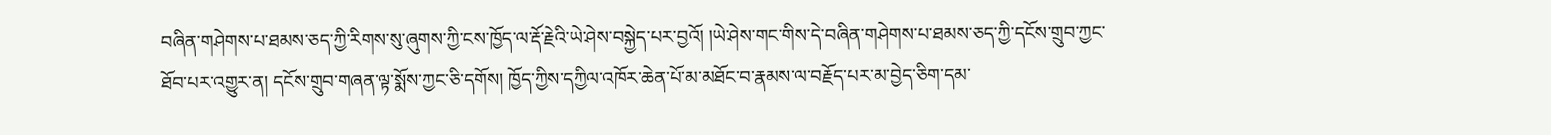བཞིན་གཤེགས་པ་ཐམས་ཅད་ཀྱི་རིགས་སུ་ཞུགས་ཀྱི་ངས་ཁྱོད་ལ་རྡོ་རྗེའི་ཡེ་ཤེས་བསྐྱེད་པར་བྱའོ། །ཡེ་ཤེས་གང་གིས་དེ་བཞིན་གཤེགས་པ་ཐམས་ཅད་ཀྱི་དངོས་གྲུབ་ཀྱང་ཐོབ་པར་འགྱུར་ན། དངོས་གྲུབ་གཞན་ལྟ་སྨོས་ཀྱང་ཅི་དགོས། ཁྱོད་ཀྱིས་དཀྱིལ་འཁོར་ཆེན་པོ་མ་མཐོང་བ་རྣམས་ལ་བརྗོད་པར་མ་བྱེད་ཅིག་དམ་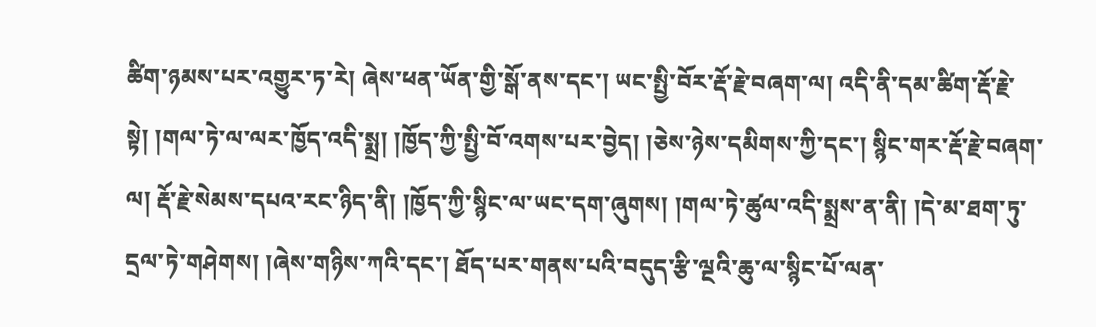ཚིག་ཉམས་པར་འགྱུར་ཏ་རེ། ཞེས་ཕན་ཡོན་གྱི་སྒོ་ནས་དང་། ཡང་སྤྱི་བོར་རྡོ་རྗེ་བཞག་ལ། འདི་ནི་དམ་ཚིག་རྡོ་རྗེ་སྟེ། །གལ་ཏེ་ལ་ལར་ཁྱོད་འདི་སྨྲ། །ཁྱོད་ཀྱི་སྤྱི་བོ་འགས་པར་བྱེད། །ཅེས་ཉེས་དམིགས་ཀྱི་དང་། སྙིང་གར་རྡོ་རྗེ་བཞག་ལ། རྡོ་རྗེ་སེམས་དཔའ་རང་ཉིད་ནི། །ཁྱོད་ཀྱི་སྙིང་ལ་ཡང་དག་ཞུགས། །གལ་ཏེ་ཚུལ་འདི་སྨྲས་ན་ནི། །དེ་མ་ཐག་ཏུ་དྲལ་ཏེ་གཤེགས། །ཞེས་གཉིས་ཀའི་དང་། ཐོད་པར་གནས་པའི་བདུད་རྩི་ལྔའི་ཆུ་ལ་སྙིང་པོ་ལན་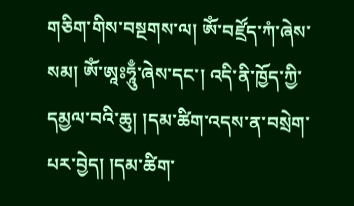གཅིག་གིས་བསྔགས་ལ། ཨོཾ་བཛྲོད་ཀཾ་ཞེས་སམ། ཨོཾ་ཨཱཿཧཱུྃ་ཞེས་དང་། འདི་ནི་ཁྱོད་ཀྱི་དམྱལ་བའི་ཆུ། །དམ་ཚིག་འདས་ན་བསྲེག་པར་བྱེད། །དམ་ཚིག་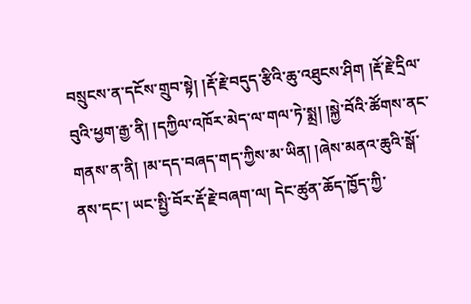བསྲུངས་ན་དངོས་གྲུབ་སྟེ། །རྡོ་རྗེ་བདུད་རྩིའི་ཆུ་འཐུངས་ཤིག །རྡོ་རྗེ་དྲིལ་བུའི་ཕྱག་རྒྱ་ནི། །དཀྱིལ་འཁོར་མེད་ལ་གལ་ཏེ་སྨྲ། །སྐྱེ་བོའི་ཚོགས་ནང་གནས་ན་ནི། །མ་དད་བཞད་གད་ཀྱིས་མ་ཡིན། །ཞེས་མནའ་ཆུའི་སྒོ་ནས་དང་། ཡང་སྤྱི་བོར་རྡོ་རྗེ་བཞག་ལ། དེང་ཚུན་ཆོད་ཁྱོད་ཀྱི་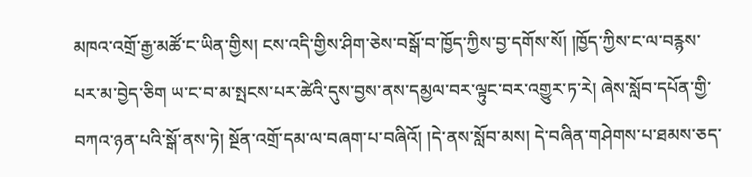མཁའ་འགྲོ་རྒྱ་མཚོ་ང་ཡིན་གྱིས། ངས་འདི་གྱིས་ཤིག་ཅེས་བསྒོ་བ་ཁྱོད་ཀྱིས་བྱ་དགོས་སོ། །ཁྱོད་ཀྱིས་ང་ལ་བརྙས་པར་མ་བྱེད་ཅིག ཡ་ང་བ་མ་སྤངས་པར་ཚེའི་དུས་བྱས་ནས་དམྱལ་བར་ལྟུང་བར་འགྱུར་ཏ་རེ། ཞེས་སློབ་དཔོན་གྱི་བཀའ་ཉན་པའི་སྒོ་ནས་ཏེ། སྔོན་འགྲོ་དམ་ལ་བཞག་པ་བཞིའོ། །དེ་ནས་སློབ་མས། དེ་བཞིན་གཤེགས་པ་ཐམས་ཅད་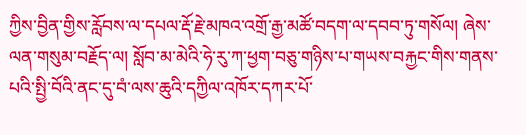ཀྱིས་བྱིན་གྱིས་རློབས་ལ་དཔལ་རྡོ་རྗེ་མཁའ་འགྲོ་རྒྱ་མཚོ་བདག་ལ་དབབ་ཏུ་གསོལ། ཞེས་ལན་གསུམ་བརྗོད་ལ། སློབ་མ་མེའི་ཧེ་རུ་ཀ་ཕྱག་བཅུ་གཉིས་པ་གཡས་བརྐྱང་གིས་གནས་པའི་སྤྱི་བོའི་ནང་དུ་བཾ་ལས་ཆུའི་དཀྱིལ་འཁོར་དཀར་པོ་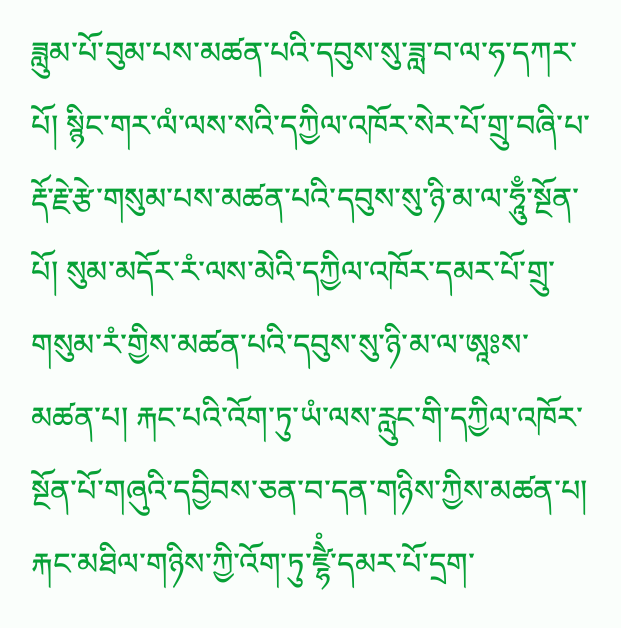ཟླུམ་པོ་བུམ་པས་མཚན་པའི་དབུས་སུ་ཟླ་བ་ལ་ཧ་དཀར་པོ། སྙིང་གར་ལཾ་ལས་སའི་དཀྱིལ་འཁོར་སེར་པོ་གྲུ་བཞི་པ་རྡོ་རྗེ་རྩེ་གསུམ་པས་མཚན་པའི་དབུས་སུ་ཉི་མ་ལ་ཧཱུྃ་སྔོན་པོ། སུམ་མདོར་རཾ་ལས་མེའི་དཀྱིལ་འཁོར་དམར་པོ་གྲུ་གསུམ་རཾ་གྱིས་མཚན་པའི་དབུས་སུ་ཉི་མ་ལ་ཨཱཿས་མཚན་པ། རྐང་པའི་འོག་ཏུ་ཡཾ་ལས་རླུང་གི་དཀྱིལ་འཁོར་སྔོན་པོ་གཞུའི་དབྱིབས་ཅན་བ་དན་གཉིས་ཀྱིས་མཚན་པ། རྐང་མཐིལ་གཉིས་ཀྱི་འོག་ཏུ་ཛྷཻཾ་དམར་པོ་དྲག་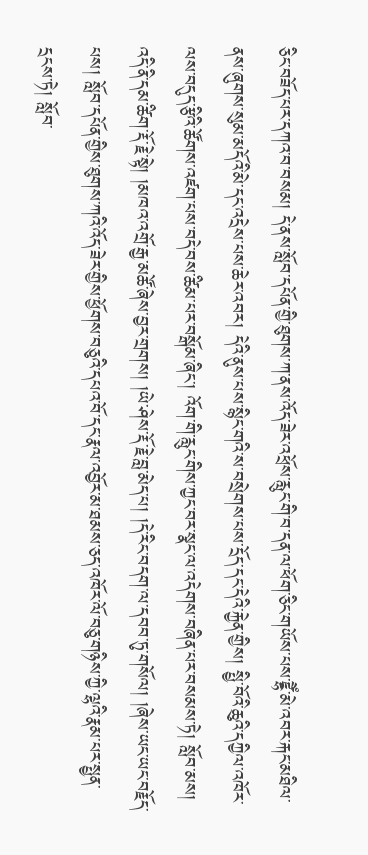ཅིང་བཟོད་པར་དཀའ་བ་བསམ། དེ་ནས་སློབ་དཔོན་གྱི་ཐུགས་ཀ་ནས་འོད་ཟེར་འཕྲོས་རླུང་གི་བ་དན་ལ་ཕོག་ཅིང་གཡོས་པས་ཛྷཻཾ་མེ་འབར་རྐང་མཐིལ་ནས་ཞུགས་སུམ་མདོའི་མེ་དང་འདྲེས་པས་ཆེར་འབར། དེའི་ནུས་པས་སྙིང་གའི་ས་བསྲེགས་པས་དྲོད་དང་དེའི་རྐྱེན་གྱིས། སྤྱི་བོའི་ཆུའི་དཀྱིལ་འཁོར་ལས་བདུད་རྩིའི་ཚོགས་འཛག་པས་བདེ་བས་ཚིམ་པར་བསྒོམ་ཞིང་། འོག་གི་རླུང་གིས་ཀྱང་བར་སྣང་ལ་འདེགས་བཞིན་པར་བསམས་ཏེ། སློབ་མས། འདི་ནི་དམ་ཚིག་རྡོ་རྗེ་སྟེ། །མཁའ་འགྲོ་རྒྱ་མཚོ་ཞེས་བྱར་གྲགས། །ཡེ་ཤེས་རྡོ་རྗེ་བླ་མེད་པ། །དེ་རིང་བདག་ལ་དབབ་ཏུ་གསོལ། །ཞེས་ཡང་ཡང་བརྗོད་པས། སློབ་དཔོན་གྱིས་ཐུགས་ཀའི་འོད་ཟེར་གྱིས་ཕྱོགས་བཅུའི་དཔའ་བོ་དང་རྣལ་འབྱོར་མ་ཐམས་ཅད་འཁོར་ལོ་བཅུ་གཉིས་ཀྱི་ལྷའི་རྣམ་པར་སྤྱན་དྲངས་ཏེ། སློབ་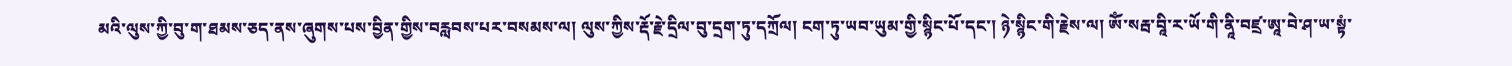མའི་ལུས་ཀྱི་བུ་ག་ཐམས་ཅད་ནས་ཞུགས་པས་བྱིན་གྱིས་བརླབས་པར་བསམས་ལ། ལུས་ཀྱིས་རྡོ་རྗེ་དྲིལ་བུ་དྲག་ཏུ་དཀྲོལ། ངག་ཏུ་ཡབ་ཡུམ་གྱི་སྙིང་པོ་དང་། ཉེ་སྙིང་གི་རྗེས་ལ། ཨོཾ་སརྦ་བཱི་ར་ཡོ་གི་ནཱི་བཛྲ་ཨཱ་བེ་ཤ་ཡ་སྟཾ་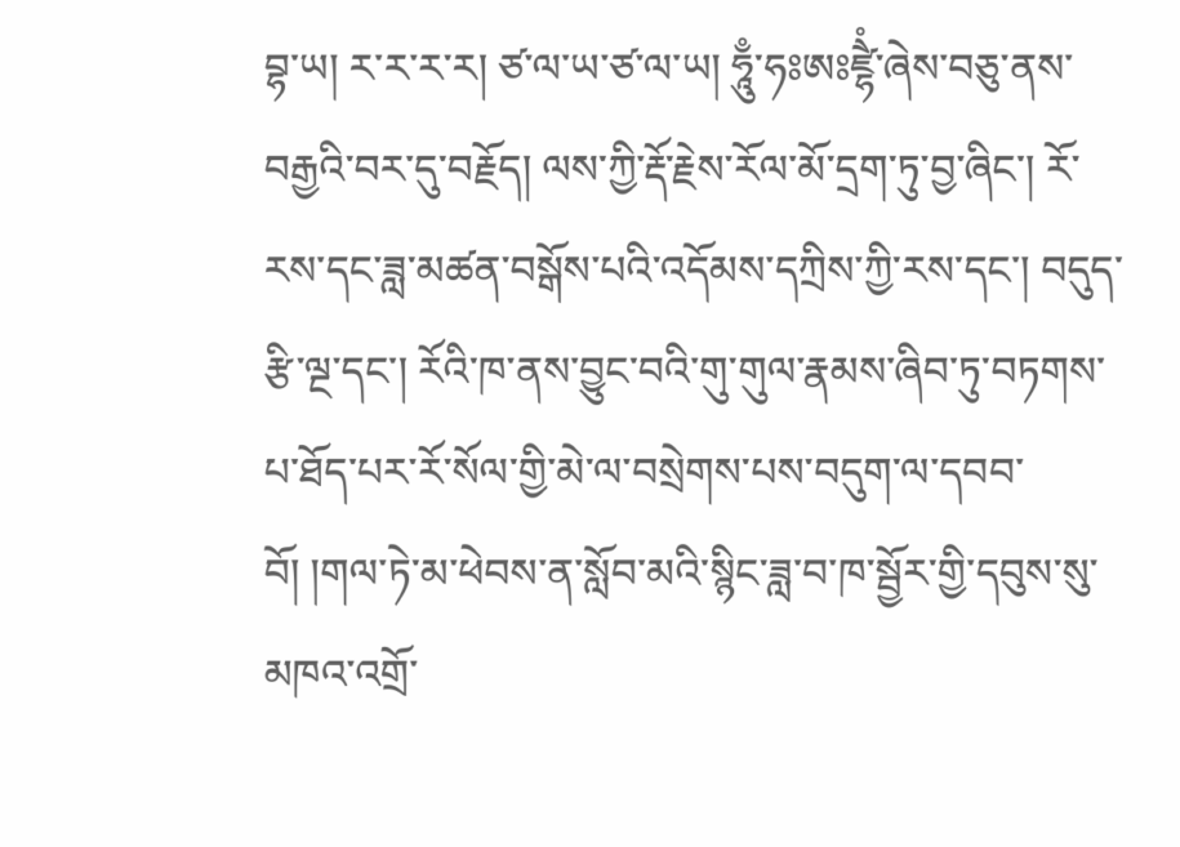བྷ་ཡ། ར་ར་ར་ར། ཙ་ལ་ཡ་ཙ་ལ་ཡ། ཧཱུྃ་ཧཿཨཿཛྷཻཾ་ཞེས་བཅུ་ནས་བརྒྱའི་བར་དུ་བརྗོད། ལས་ཀྱི་རྡོ་རྗེས་རོལ་མོ་དྲག་ཏུ་བྱ་ཞིང་། རོ་རས་དང་ཟླ་མཚན་བསྒོས་པའི་འདོམས་དཀྲིས་ཀྱི་རས་དང་། བདུད་རྩི་ལྔ་དང་། རོའི་ཁ་ནས་བྱུང་བའི་གུ་གུལ་རྣམས་ཞིབ་ཏུ་བཏགས་པ་ཐོད་པར་རོ་སོལ་གྱི་མེ་ལ་བསྲེགས་པས་བདུག་ལ་དབབ་བོ། །གལ་ཏེ་མ་ཕེབས་ན་སློབ་མའི་སྙིང་ཟླ་བ་ཁ་སྦྱོར་གྱི་དབུས་སུ་མཁའ་འགྲོ་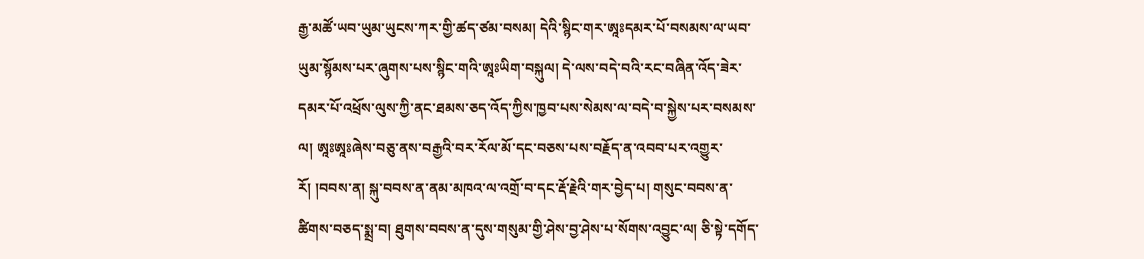རྒྱ་མཚོ་ཡབ་ཡུམ་ཡུངས་ཀར་གྱི་ཚད་ཙམ་བསམ། དེའི་སྙིང་གར་ཨཱཿདམར་པོ་བསམས་ལ་ཡབ་ཡུམ་སྙོམས་པར་ཞུགས་པས་སྙིང་གའི་ཨཱཿཡིག་བསྐུལ། དེ་ལས་བདེ་བའི་རང་བཞིན་འོད་ཟེར་དམར་པོ་འཕྲོས་ལུས་ཀྱི་ནང་ཐམས་ཅད་འོད་ཀྱིས་ཁྱབ་པས་སེམས་ལ་བདེ་བ་སྐྱེས་པར་བསམས་ལ། ཨཱཿཨཱཿཞེས་བཅུ་ནས་བརྒྱའི་བར་རོལ་མོ་དང་བཅས་པས་བརྗོད་ན་འབབ་པར་འགྱུར་རོ། །བབས་ན། སྐུ་བབས་ན་ནམ་མཁའ་ལ་འགྲོ་བ་དང་རྡོ་རྗེའི་གར་བྱེད་པ། གསུང་བབས་ན་ཚིགས་བཅད་སྨྲ་བ། ཐུགས་བབས་ན་དུས་གསུམ་གྱི་ཤེས་བྱ་ཤེས་པ་སོགས་འབྱུང་ལ། ཅི་སྟེ་དགོད་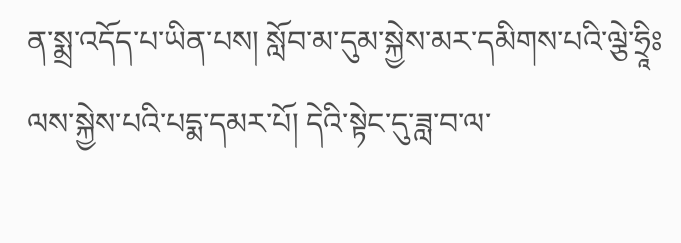ན་སྨྲ་འདོད་པ་ཡིན་པས། སློབ་མ་དུམ་སྐྱེས་མར་དམིགས་པའི་ལྕེ་ཧྲཱིཿལས་སྐྱེས་པའི་པདྨ་དམར་པོ། དེའི་སྟེང་དུ་ཟླ་བ་ལ་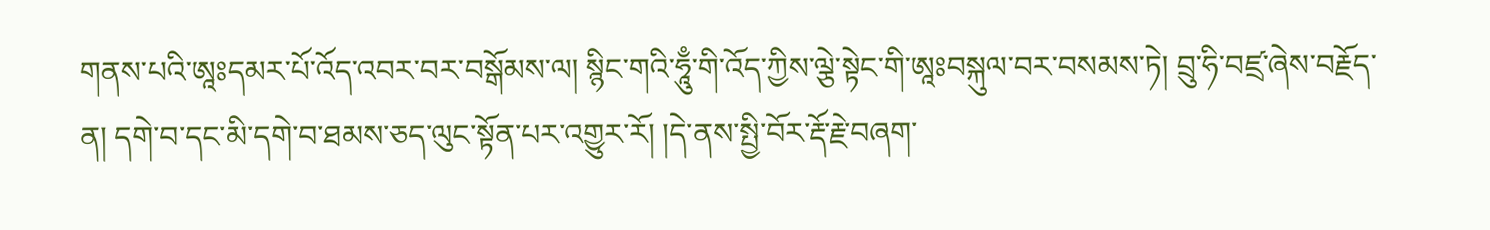གནས་པའི་ཨཱཿདམར་པོ་འོད་འབར་བར་བསྒོམས་ལ། སྙིང་གའི་ཧཱུྃ་གི་འོད་ཀྱིས་ལྕེ་སྟེང་གི་ཨཱཿབསྐུལ་བར་བསམས་ཏེ། བྲུ་ཧི་བཛྲ་ཞེས་བརྗོད་ན། དགེ་བ་དང་མི་དགེ་བ་ཐམས་ཅད་ལུང་སྟོན་པར་འགྱུར་རོ། །དེ་ནས་སྤྱི་བོར་རྡོ་རྗེ་བཞག་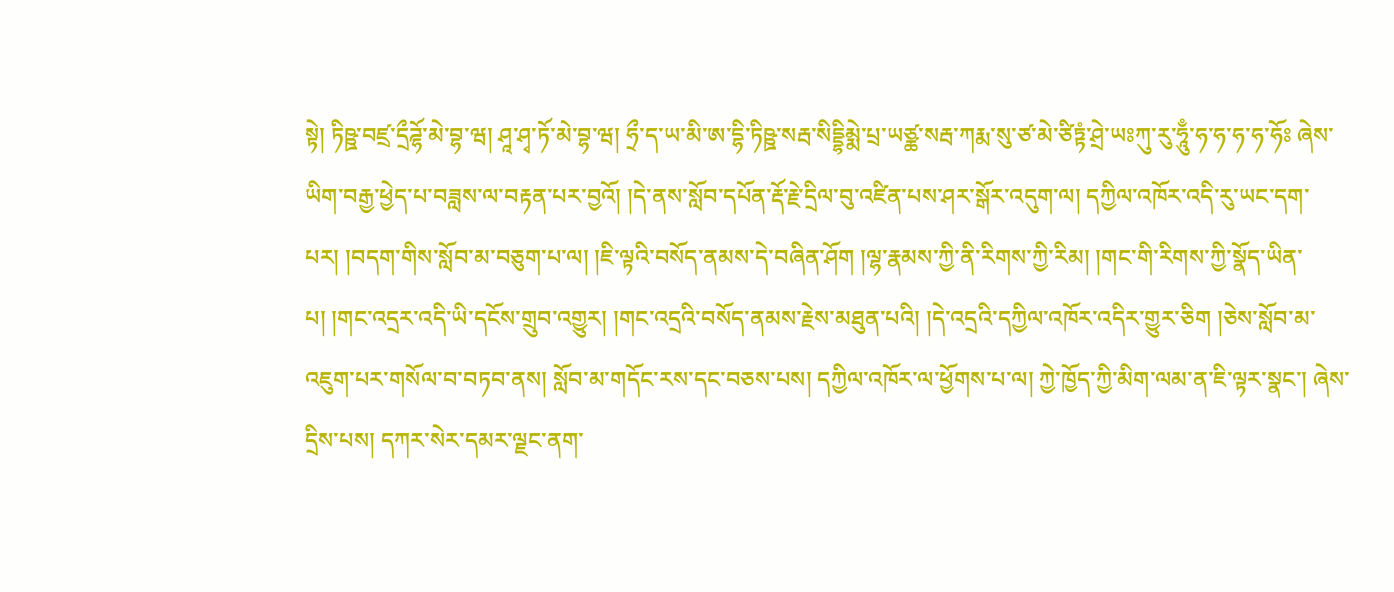སྟེ། ཏིཥྛ་བཛྲ་དྲྀཌྷོ་མེ་བྷ་ཝ། ཤཱ་ཤྭ་ཏོ་མེ་བྷ་ཝ། ཧྲྀ་ད་ཡ་མི་ཨ་དྷི་ཏིཥྛ་སརྦ་སིདྡྷིམྨེ་པྲ་ཡཙྪ་སརྦ་ཀརྨ་སུ་ཙ་མེ་ཙིཏྟཾ་ཤྲེ་ཡཿཀུ་རུ་ཧཱུྃ་ཧ་ཧ་ཧ་ཧ་ཧོཿ ཞེས་ཡིག་བརྒྱ་ཕྱེད་པ་བཟླས་ལ་བརྟན་པར་བྱའོ། །དེ་ནས་སློབ་དཔོན་རྡོ་རྗེ་དྲིལ་བུ་འཛིན་པས་ཤར་སྒོར་འདུག་ལ། དཀྱིལ་འཁོར་འདི་རུ་ཡང་དག་པར། །བདག་གིས་སློབ་མ་བཅུག་པ་ལ། །ཇི་ལྟའི་བསོད་ནམས་དེ་བཞིན་ཤོག །ལྷ་རྣམས་ཀྱི་ནི་རིགས་ཀྱི་རིམ། །གང་གི་རིགས་ཀྱི་སྣོད་ཡིན་པ། །གང་འདྲར་འདི་ཡི་དངོས་གྲུབ་འགྱུར། །གང་འདྲའི་བསོད་ནམས་རྗེས་མཐུན་པའི། །དེ་འདྲའི་དཀྱིལ་འཁོར་འདིར་གྱུར་ཅིག །ཅེས་སློབ་མ་འཇུག་པར་གསོལ་བ་བཏབ་ནས། སློབ་མ་གདོང་རས་དང་བཅས་པས། དཀྱིལ་འཁོར་ལ་ཕྱོགས་པ་ལ། ཀྱེ་ཁྱོད་ཀྱི་མིག་ལམ་ན་ཇི་ལྟར་སྣང་། ཞེས་དྲིས་པས། དཀར་སེར་དམར་ལྗང་ནག་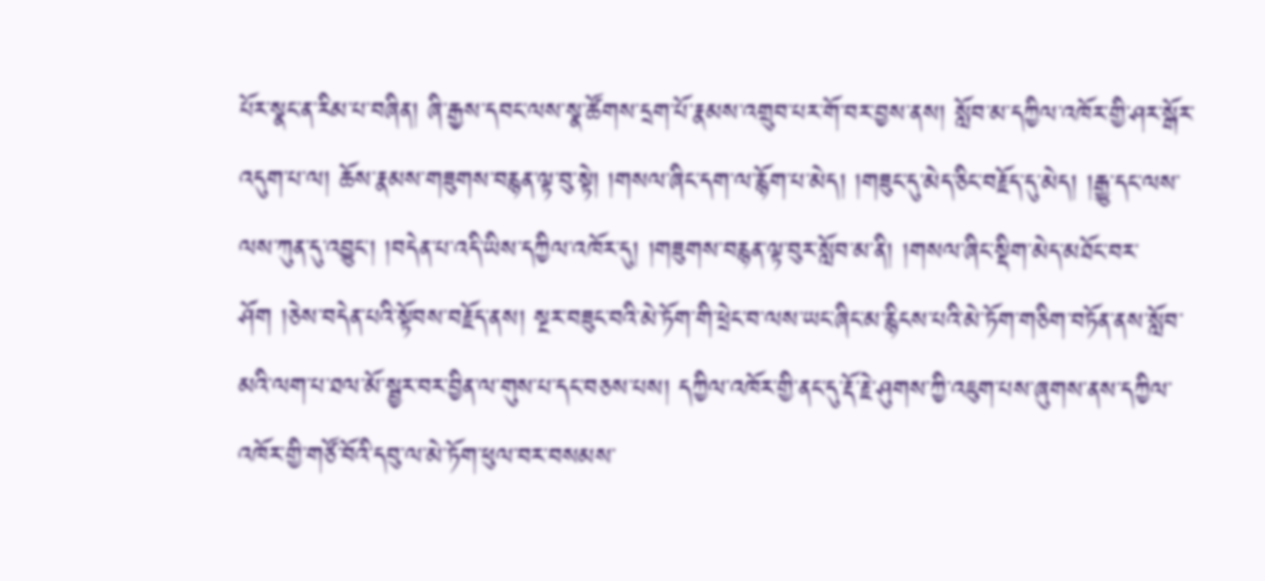པོར་སྣང་ན་རིམ་པ་བཞིན། ཞི་རྒྱས་དབང་ལས་སྣ་ཚོགས་དྲག་པོ་རྣམས་འགྲུབ་པར་གོ་བར་བྱས་ནས། སློབ་མ་དཀྱིལ་འཁོར་གྱི་ཤར་སྒོར་འདུག་པ་ལ། ཆོས་རྣམས་གཟུགས་བརྙན་ལྟ་བུ་སྟེ། །གསལ་ཞིང་དག་ལ་རྙོག་པ་མེད། །གཟུང་དུ་མེད་ཅིང་བརྗོད་དུ་མེད། །རྒྱུ་དང་ལས་ལས་ཀུན་དུ་འབྱུང་། །བདེན་པ་འདི་ཡིས་དཀྱིལ་འཁོར་དུ། །གཟུགས་བརྙན་ལྟ་བུར་སློབ་མ་ནི། །གསལ་ཞིང་སྡིག་མེད་མཐོང་བར་ཤོག །ཅེས་བདེན་པའི་སྟོབས་བརྗོད་ནས། སྔར་བཟུང་བའི་མེ་ཏོག་གི་ཕྲེང་བ་ལས་ཡང་ཞིང་མ་རྙིངས་པའི་མེ་ཏོག་གཅིག་བཏོན་ནས་སློབ་མའི་ལག་པ་ཐལ་མོ་སྦྱར་བར་བྱིན་ལ་གུས་པ་དང་བཅས་པས། དཀྱིལ་འཁོར་གྱི་ནང་དུ་རྡོ་རྗེ་ཤུགས་ཀྱི་འཇུག་པས་ཞུགས་ནས་དཀྱིལ་འཁོར་གྱི་གཙོ་བོའི་དབུ་ལ་མེ་ཏོག་ཕུལ་བར་བསམས་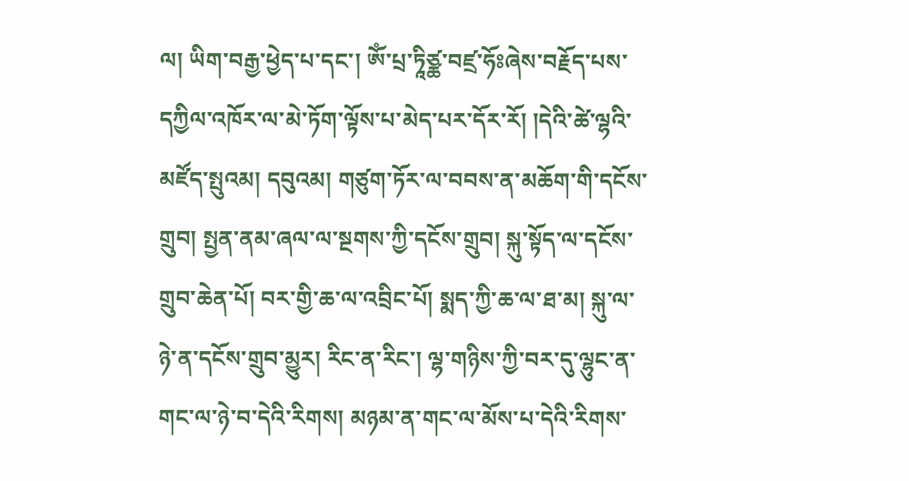ལ། ཡིག་བརྒྱ་ཕྱེད་པ་དང་། ཨོཾ་པྲ་ཏཱིཙྪ་བཛྲ་ཧོཿཞེས་བརྗོད་པས་དཀྱིལ་འཁོར་ལ་མེ་ཏོག་ལྟོས་པ་མེད་པར་དོར་རོ། །དེའི་ཚེ་ལྷའི་མཛོད་སྤུའམ། དབུའམ། གཙུག་ཏོར་ལ་བབས་ན་མཆོག་གི་དངོས་གྲུབ། སྤྱན་ནམ་ཞལ་ལ་སྔགས་ཀྱི་དངོས་གྲུབ། སྐུ་སྟོད་ལ་དངོས་གྲུབ་ཆེན་པོ། བར་གྱི་ཆ་ལ་འབྲིང་པོ། སྨད་ཀྱི་ཆ་ལ་ཐ་མ། སྐུ་ལ་ཉེ་ན་དངོས་གྲུབ་མྱུར། རིང་ན་རིང་། ལྷ་གཉིས་ཀྱི་བར་དུ་ལྷུང་ན་གང་ལ་ཉེ་བ་དེའི་རིགས། མཉམ་ན་གང་ལ་མོས་པ་དེའི་རིགས་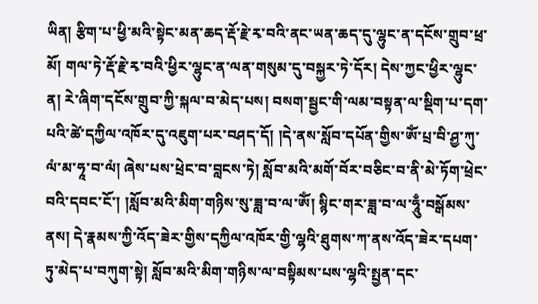ཡིན། རྩིག་པ་ཕྱི་མའི་སྟེང་མན་ཆད་རྡོ་རྗེ་རྭ་བའི་ནང་ཡན་ཆད་དུ་ལྷུང་ན་དངོས་གྲུབ་ཕྲ་མོ། གལ་ཏེ་རྡོ་རྗེ་རྭ་བའི་ཕྱིར་ལྷུང་ན་ལན་གསུམ་དུ་བསྐྱར་ཏེ་དོར། དེས་ཀྱང་ཕྱིར་ལྷུང་ན། རེ་ཞིག་དངོས་གྲུབ་ཀྱི་སྐལ་བ་མེད་པས། བསག་སྦྱང་གི་ལམ་བསྟན་ལ་སྡིག་པ་དག་པའི་ཚེ་དཀྱིལ་འཁོར་དུ་འཇུག་པར་བཤད་དོ། །དེ་ནས་སློབ་དཔོན་གྱིས་ཨོཾ་པྲ་བི་ཤྱ་ཀུ་ལཾ་མ་ཧཱ་བ་ལཾ། ཞེས་པས་ཕྲེང་བ་བླངས་ཏེ། སློབ་མའི་མགོ་བོར་བཅིང་བ་ནི་མེ་ཏོག་ཕྲེང་བའི་དབང་ངོ་། །སློབ་མའི་མིག་གཉིས་སུ་ཟླ་བ་ལ་ཨོཾ། སྙིང་གར་ཟླ་བ་ལ་ཧཱུྃ་བསྒོམས་ནས། དེ་རྣམས་ཀྱི་འོད་ཟེར་གྱིས་དཀྱིལ་འཁོར་གྱི་ལྷའི་ཐུགས་ཀ་ནས་འོད་ཟེར་དཔག་ཏུ་མེད་པ་བཀུག་སྟེ། སློབ་མའི་མིག་གཉིས་ལ་བསྟིམས་པས་ལྷའི་སྤྱན་དང་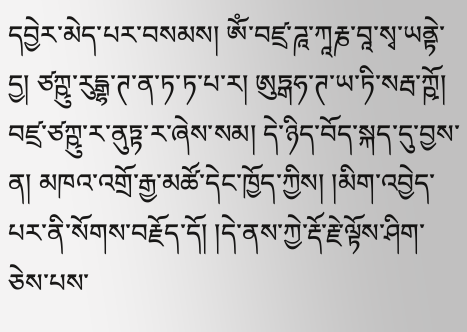དབྱེར་མེད་པར་བསམས། ཨོཾ་བཛྲ་ཌཱ་ཀཱརྞ་བཱ་སྭ་ཡནྟེ་དྱ། ཙཀྵུ་རུདྒྷ་ཊ་ན་ཏ་ཏ་པ་ར། ཨུཏྒཧ་ཊ་ཡ་ཏི་སརྦ་ཀྵོ། བཛྲ་ཙཀྵུ་ར་ནུཏྟ་ར་ཞེས་སམ། དེ་ཉིད་བོད་སྐད་དུ་བྱས་ན། མཁའ་འགྲོ་རྒྱ་མཚོ་དེང་ཁྱོད་ཀྱིས། །མིག་འབྱེད་པར་ནི་སོགས་བརྗོད་དོ། །དེ་ནས་ཀྱེ་རྡོ་རྗེ་ལྟོས་ཤིག་ཅེས་པས་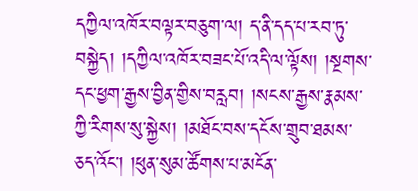དཀྱིལ་འཁོར་བལྟར་བཅུག་ལ། ད་ནི་དད་པ་རབ་ཏུ་བསྐྱེད། །དཀྱིལ་འཁོར་བཟང་པོ་འདི་ལ་ལྟོས། །སྔགས་དང་ཕྱག་རྒྱས་བྱིན་གྱིས་བརླབ། །སངས་རྒྱས་རྣམས་ཀྱི་རིགས་སུ་སྐྱེས། །མཐོང་བས་དངོས་གྲུབ་ཐམས་ཅད་འོང་། །ཕུན་སུམ་ཚོགས་པ་མངོན་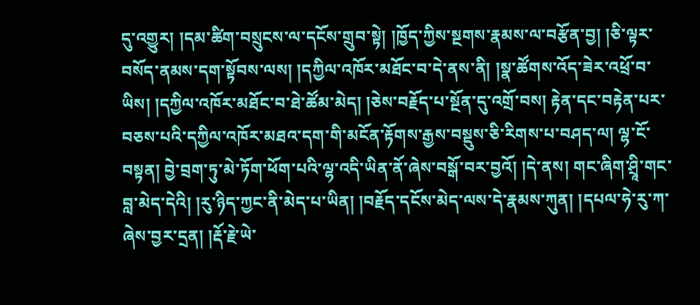དུ་འགྱུར། །དམ་ཚིག་བསྲུངས་ལ་དངོས་གྲུབ་སྟེ། །ཁྱོད་ཀྱིས་སྔགས་རྣམས་ལ་བརྩོན་བྱ། །ཅི་ལྟར་བསོད་ནམས་དག་སྟོབས་ལས། །དཀྱིལ་འཁོར་མཐོང་བ་དེ་ནས་ནི། །སྣ་ཚོགས་འོད་ཟེར་འཕྲོ་བ་ཡིས། །དཀྱིལ་འཁོར་མཐོང་བ་ཐེ་ཚོམ་མེད། །ཅེས་བརྗོད་པ་སྔོན་དུ་འགྲོ་བས། རྟེན་དང་བརྟེན་པར་བཅས་པའི་དཀྱིལ་འཁོར་མཐའ་དག་གི་མངོན་རྟོགས་རྒྱས་བསྡུས་ཅི་རིགས་པ་བཤད་ལ། ལྷ་ངོ་བསྟན། བྱེ་བྲག་ཏུ་མེ་ཏོག་ཕོག་པའི་ལྷ་འདི་ཡིན་ནོ་ཞེས་བསྒོ་བར་བྱའོ། །དེ་ནས། གང་ཞིག་ཤྲཱི་གང་བླ་མེད་དེའི། །རུ་ཉིད་ཀྱང་ནི་མེད་པ་ཡིན། །བརྗོད་དངོས་མེད་ལས་དེ་རྣམས་ཀུན། །དཔལ་ཧེ་རུ་ཀ་ཞེས་བྱར་དྲན། །རྡོ་རྗེ་ཡེ་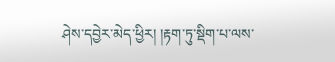ཤེས་དབྱེར་མེད་ཕྱིར། །རྟག་ཏུ་སྡིག་པ་ལས་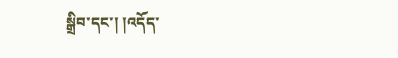སྒྲིབ་དང་། །འདོད་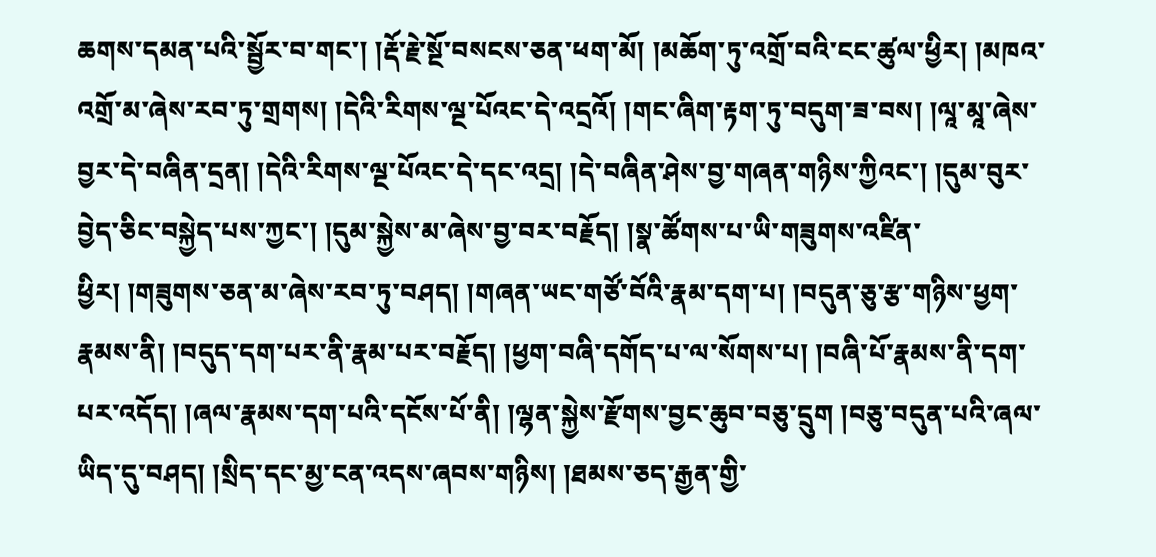ཆགས་དམན་པའི་སྦྱོར་བ་གང་། །རྡོ་རྗེ་སྔོ་བསངས་ཅན་ཕག་མོ། །མཆོག་ཏུ་འགྲོ་བའི་ངང་ཚུལ་ཕྱིར། །མཁའ་འགྲོ་མ་ཞེས་རབ་ཏུ་གྲགས། །དེའི་རིགས་ལྔ་པོའང་དེ་འདྲའོ། །གང་ཞིག་རྟག་ཏུ་བདུག་ཟ་བས། །ལཱ་མཱ་ཞེས་བྱར་དེ་བཞིན་དྲན། །དེའི་རིགས་ལྔ་པོའང་དེ་དང་འདྲ། །དེ་བཞིན་ཤེས་བྱ་གཞན་གཉིས་ཀྱིའང་། །དུམ་བུར་བྱེད་ཅིང་བསྐྱེད་པས་ཀྱང་། །དུམ་སྐྱེས་མ་ཞེས་བྱ་བར་བརྗོད། །སྣ་ཚོགས་པ་ཡི་གཟུགས་འཛིན་ཕྱིར། །གཟུགས་ཅན་མ་ཞེས་རབ་ཏུ་བཤད། །གཞན་ཡང་གཙོ་བོའི་རྣམ་དག་པ། །བདུན་ཅུ་རྩ་གཉིས་ཕྱག་རྣམས་ནི། །བདུད་དག་པར་ནི་རྣམ་པར་བརྗོད། །ཕྱག་བཞི་དགོད་པ་ལ་སོགས་པ། །བཞི་པོ་རྣམས་ནི་དག་པར་འདོད། །ཞལ་རྣམས་དག་པའི་དངོས་པོ་ནི། །ལྷན་སྐྱེས་རྫོགས་བྱང་ཆུབ་བཅུ་དྲུག །བཅུ་བདུན་པའི་ཞལ་ཡིད་དུ་བཤད། །སྲིད་དང་མྱ་ངན་འདས་ཞབས་གཉིས། །ཐམས་ཅད་རྒྱན་གྱི་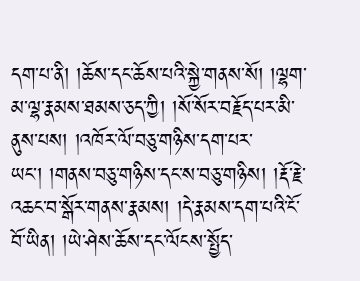དག་པ་ནི། །ཆོས་དང་ཆོས་པའི་སྐྱེ་གནས་སོ། །ལྷག་མ་ལྷ་རྣམས་ཐམས་ཅད་ཀྱི། །སོ་སོར་བརྗོད་པར་མི་ནུས་པས། །འཁོར་ལོ་བཅུ་གཉིས་དག་པར་ཡང་། །གནས་བཅུ་གཉིས་དང་ས་བཅུ་གཉིས། །རྡོ་རྗེ་འཆང་བ་སྒོར་གནས་རྣམས། །དེ་རྣམས་དག་པའི་ངོ་བོ་ཡིན། །ཡེ་ཤེས་ཆོས་དང་ལོངས་སྤྱོད་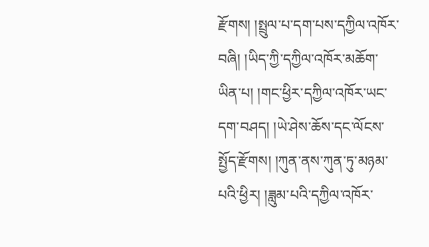རྫོགས། །སྤྲུལ་པ་དག་པས་དཀྱིལ་འཁོར་བཞི། །ཡིད་ཀྱི་དཀྱིལ་འཁོར་མཆོག་ཡིན་པ། །གང་ཕྱིར་དཀྱིལ་འཁོར་ཡང་དག་བཤད། །ཡེ་ཤེས་ཆོས་དང་ལོངས་སྤྱོད་རྫོགས། །ཀུན་ནས་ཀུན་ཏུ་མཉམ་པའི་ཕྱིར། །ཟླུམ་པའི་དཀྱིལ་འཁོར་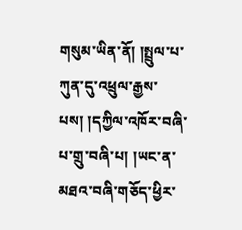གསུམ་ཡིན་ནོ། །སྤྲུལ་པ་ཀུན་དུ་འཕྲུལ་རྒྱས་པས། །དཀྱིལ་འཁོར་བཞི་པ་གྲུ་བཞི་པ། །ཡང་ན་མཐའ་བཞི་གཅོད་ཕྱིར་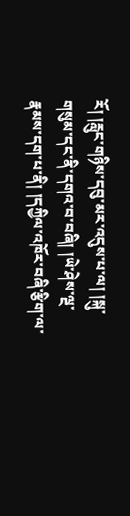རོ། །རླུང་གཉིས་དབུ་མར་འདུས་པ་ལ། །སྐུ་གསུམ་དང་ནི་དགའ་བ་བཞི། །ཡེ་ཤེས་ལྔ་རྣམས་དག་པ་ནི། །དཀྱིལ་འཁོར་བཞི་རྩིག་ལ་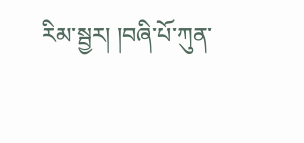རིམ་སྦྱར། །བཞི་པོ་ཀུན་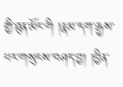གྱི་ཐུན་མོང་གི །རྣམ་དག་རྒྱས་པར་གསུངས་བཤད་བྱ། །བྱིན་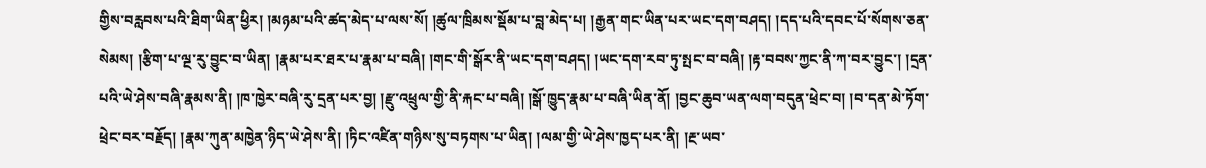གྱིས་བརླབས་པའི་ཐིག་ཡིན་ཕྱིར། །མཉམ་པའི་ཚད་མེད་པ་ལས་སོ། །ཚུལ་ཁྲིམས་སྡོམ་པ་བླ་མེད་པ། །རྒྱན་གང་ཡིན་པར་ཡང་དག་བཤད། །དད་པའི་དབང་པོ་སོགས་ཅན་སེམས། །རྩིག་པ་ལྔ་རུ་བྱུང་བ་ཡིན། །རྣམ་པར་ཐར་པ་རྣམ་པ་བཞི། །གང་གི་སྒོར་ནི་ཡང་དག་བཤད། །ཡང་དག་རབ་ཏུ་སྤང་བ་བཞི། །རྟ་བབས་ཀྱང་ནི་ཀ་བར་བྱུང་། །དྲན་པའི་ཡེ་ཤེས་བཞི་རྣམས་ནི། །ཁ་ཁྱེར་བཞི་རུ་དྲན་པར་བྱ། །རྫུ་འཕྲུལ་གྱི་ནི་རྐང་པ་བཞི། །སྒོ་ཁྱུད་རྣམ་པ་བཞི་ཡིན་ནོ། །བྱང་ཆུབ་ཡན་ལག་བདུན་ཕྲེང་བ། །བ་དན་མེ་ཏོག་ཕྲེང་བར་བརྗོད། །རྣམ་ཀུན་མཁྱེན་ཉིད་ཡེ་ཤེས་ནི། །ཏིང་འཛིན་གཉིས་སུ་བཏགས་པ་ཡིན། །ལམ་གྱི་ཡེ་ཤེས་ཁྱད་པར་ནི། །རྔ་ཡབ་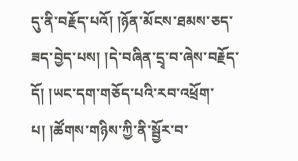དུ་ནི་བརྗོད་པའོ། །ཉོན་མོངས་ཐམས་ཅད་ཟད་བྱེད་པས། །དེ་བཞིན་དྲྭ་བ་ཞེས་བརྗོད་དོ། །ཡང་དག་གཅོད་པའི་རབ་འཕྲོག་པ། །ཚོགས་གཉིས་ཀྱི་ནི་སྦྱོར་བ་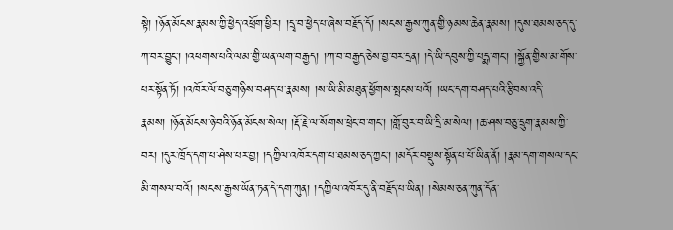སྟེ། །ཉོན་མོངས་རྣམས་ཀྱི་ཕྱེད་འཕྲོག་ཕྱིར། །དྲྭ་བ་ཕྱེད་པ་ཞེས་བརྗོད་དོ། །སངས་རྒྱས་ཀུན་གྱི་ཉམས་ཆེན་རྣམས། །དུས་ཐམས་ཅད་དུ་ཀ་བར་བྱུང་། །འཕགས་པའི་ལམ་གྱི་ཡན་ལག་བརྒྱད། །ཀ་བ་བརྒྱད་ཅེས་བྱ་བར་དྲན། །དེ་ཡི་དབུས་ཀྱི་པདྨ་གང་། །སྐྱོན་གྱིས་མ་གོས་པར་སྟོན་ཏོ། །འཁོར་ལོ་བཅུ་གཉིས་བཤད་པ་རྣམས། །ས་ཡི་མི་མཐུན་ཕྱོགས་སྤངས་པའོ། །ཡང་དག་བཤད་པའི་རྩིབས་འདི་རྣམས། །ཉོན་མོངས་ཉེ་བའི་ཉོན་མོངས་སེལ། །རྡོ་རྗེ་ལ་སོགས་ཕྲེང་བ་གང་། །གློ་བུར་བ་ཡི་དྲི་མ་སེལ། །ཆ་ཤས་བཅུ་དྲུག་རྣམས་ཀྱི་བར། །དུར་ཁྲོད་དག་པ་ཤེས་པར་བྱ། །དཀྱིལ་འཁོར་དག་པ་ཐམས་ཅད་ཀྱང་། །མདོར་བསྡུས་སྟོན་པ་པོ་ཡིན་ནོ། །རྣམ་དག་གསལ་དང་མི་གསལ་བའོ། །སངས་རྒྱས་ཡོན་ཏན་དེ་དག་ཀུན། །དཀྱིལ་འཁོར་དུ་ནི་བརྗོད་པ་ཡིན། །སེམས་ཅན་ཀུན་དོན་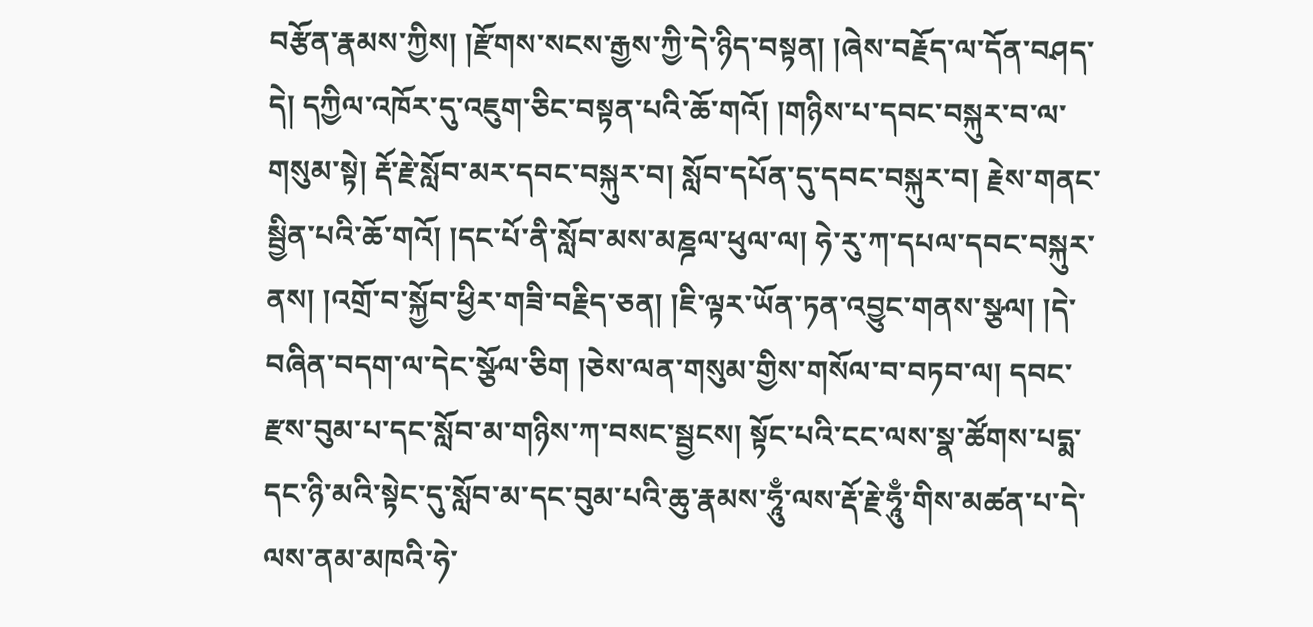བརྩོན་རྣམས་ཀྱིས། །རྫོགས་སངས་རྒྱས་ཀྱི་དེ་ཉིད་བསྟན། །ཞེས་བརྗོད་ལ་དོན་བཤད་དེ། དཀྱིལ་འཁོར་དུ་འཇུག་ཅིང་བསྟན་པའི་ཆོ་གའོ། །གཉིས་པ་དབང་བསྐུར་བ་ལ་གསུམ་སྟེ། རྡོ་རྗེ་སློབ་མར་དབང་བསྐུར་བ། སློབ་དཔོན་དུ་དབང་བསྐུར་བ། རྗེས་གནང་སྦྱིན་པའི་ཆོ་གའོ། །དང་པོ་ནི་སློབ་མས་མཎྜལ་ཕུལ་ལ། ཧེ་རུ་ཀ་དཔལ་དབང་བསྐུར་ནས། །འགྲོ་བ་སྐྱོབ་ཕྱིར་གཟི་བརྗིད་ཅན། །ཇི་ལྟར་ཡོན་ཏན་འབྱུང་གནས་སྩལ། །དེ་བཞིན་བདག་ལ་དེང་སྩོལ་ཅིག །ཅེས་ལན་གསུམ་གྱིས་གསོལ་བ་བཏབ་ལ། དབང་རྫས་བུམ་པ་དང་སློབ་མ་གཉིས་ཀ་བསང་སྦྱངས། སྟོང་པའི་ངང་ལས་སྣ་ཚོགས་པདྨ་དང་ཉི་མའི་སྟེང་དུ་སློབ་མ་དང་བུམ་པའི་ཆུ་རྣམས་ཧཱུྃ་ལས་རྡོ་རྗེ་ཧཱུྃ་གིས་མཚན་པ་དེ་ལས་ནམ་མཁའི་ཧེ་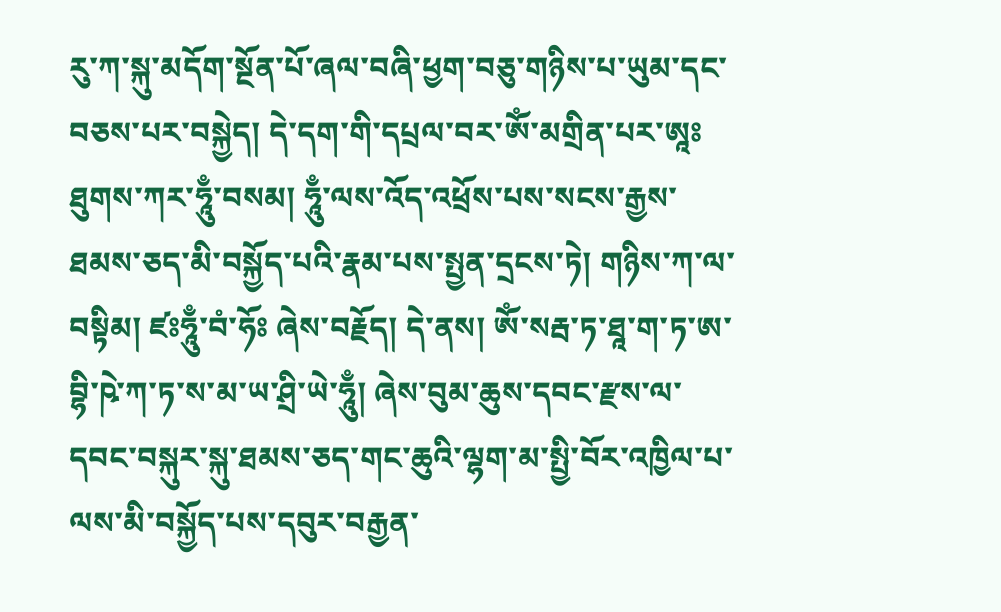རུ་ཀ་སྐུ་མདོག་སྔོན་པོ་ཞལ་བཞི་ཕྱག་བཅུ་གཉིས་པ་ཡུམ་དང་བཅས་པར་བསྐྱེད། དེ་དག་གི་དཔྲལ་བར་ཨོཾ་མགྲིན་པར་ཨཱཿཐུགས་ཀར་ཧཱུྃ་བསམ། ཧཱུྃ་ལས་འོད་འཕྲོས་པས་སངས་རྒྱས་ཐམས་ཅད་མི་བསྐྱོད་པའི་རྣམ་པས་སྤྱན་དྲངས་ཏེ། གཉིས་ཀ་ལ་བསྟིམ། ཛཿཧཱུྃ་བཾ་ཧོཿ ཞེས་བརྗོད། དེ་ནས། ཨོཾ་སརྦ་ཏ་ཐཱ་ག་ཏ་ཨ་བྷི་ཥེ་ཀ་ཏ་ས་མ་ཡ་ཤྲི་ཡེ་ཧཱུྃ། ཞེས་བུམ་ཆུས་དབང་རྫས་ལ་དབང་བསྐུར་སྐུ་ཐམས་ཅད་གང་ཆུའི་ལྷག་མ་སྤྱི་བོར་འཁྱིལ་པ་ལས་མི་བསྐྱོད་པས་དབུར་བརྒྱན་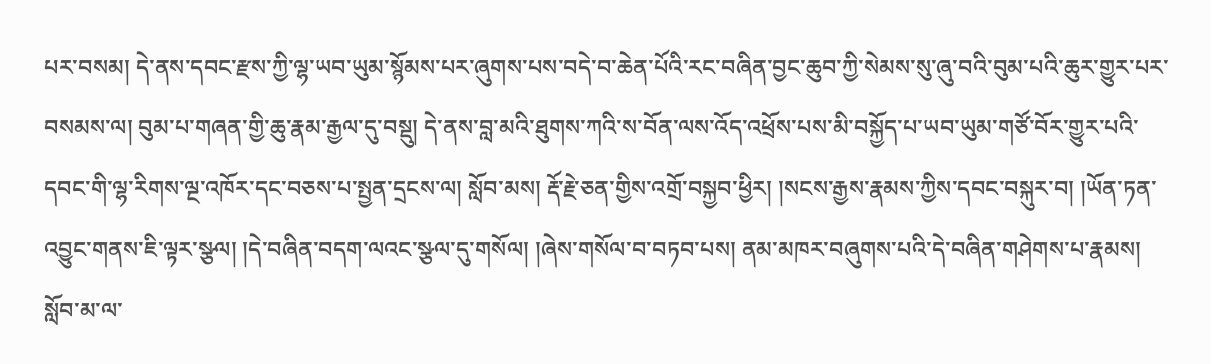པར་བསམ། དེ་ནས་དབང་རྫས་ཀྱི་ལྷ་ཡབ་ཡུམ་སྙོམས་པར་ཞུགས་པས་བདེ་བ་ཆེན་པོའི་རང་བཞིན་བྱང་ཆུབ་ཀྱི་སེམས་སུ་ཞུ་བའི་བུམ་པའི་ཆུར་གྱུར་པར་བསམས་ལ། བུམ་པ་གཞན་གྱི་ཆུ་རྣམ་རྒྱལ་དུ་བསྡུ། དེ་ནས་བླ་མའི་ཐུགས་ཀའི་ས་བོན་ལས་འོད་འཕྲོས་པས་མི་བསྐྱོད་པ་ཡབ་ཡུམ་གཙོ་བོར་གྱུར་པའི་དབང་གི་ལྷ་རིགས་ལྔ་འཁོར་དང་བཅས་པ་སྤྱན་དྲངས་ལ། སློབ་མས། རྡོ་རྗེ་ཅན་གྱིས་འགྲོ་བསྐྱབ་ཕྱིར། །སངས་རྒྱས་རྣམས་ཀྱིས་དབང་བསྐུར་བ། །ཡོན་ཏན་འབྱུང་གནས་ཇི་ལྟར་སྩལ། །དེ་བཞིན་བདག་ལའང་སྩལ་དུ་གསོལ། །ཞེས་གསོལ་བ་བཏབ་པས། ནམ་མཁར་བཞུགས་པའི་དེ་བཞིན་གཤེགས་པ་རྣམས། སློབ་མ་ལ་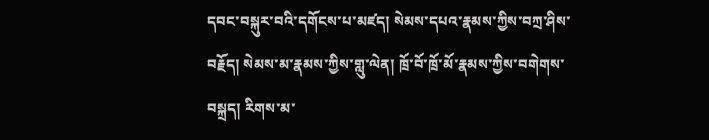དབང་བསྐུར་བའི་དགོངས་པ་མཛད། སེམས་དཔའ་རྣམས་ཀྱིས་བཀྲ་ཤིས་བརྗོད། སེམས་མ་རྣམས་ཀྱིས་གླུ་ལེན། ཁྲོ་བོ་ཁྲོ་མོ་རྣམས་ཀྱིས་བགེགས་བསྐྲད། རིགས་མ་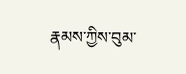རྣམས་ཀྱིས་བུམ་